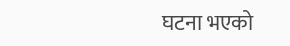घटना भएको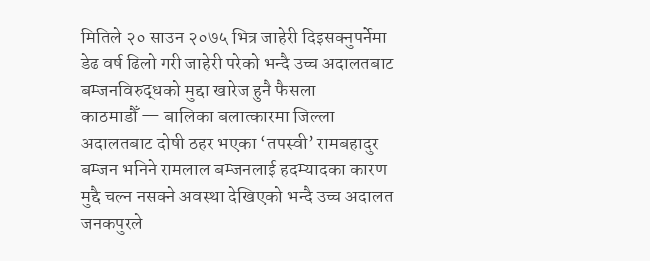मितिले २० साउन २०७५ भित्र जाहेरी दिइसक्नुपर्नेमा डेढ वर्ष ढिलो गरी जाहेरी परेको भन्दै उच्च अदालतबाट बम्जनविरुद्धको मुद्दा खारेज हुनै फैसला
काठमाडौँ — बालिका बलात्कारमा जिल्ला अदालतबाट दोषी ठहर भएका ‘तपस्वी’ रामबहादुर बम्जन भनिने रामलाल बम्जनलाई हदम्यादका कारण मुद्दै चल्न नसक्ने अवस्था देखिएको भन्दै उच्च अदालत जनकपुरले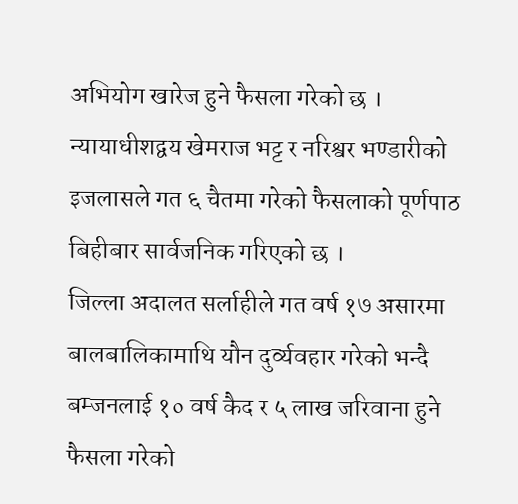अभियोग खारेज हुने फैसला गरेको छ । न्यायाधीशद्वय खेमराज भट्ट र नरिश्वर भण्डारीको इजलासले गत ६ चैतमा गरेको फैसलाको पूर्णपाठ बिहीबार सार्वजनिक गरिएको छ ।
जिल्ला अदालत सर्लाहीले गत वर्ष १७ असारमा बालबालिकामाथि यौन दुर्व्यवहार गरेको भन्दै बम्जनलाई १० वर्ष कैद र ५ लाख जरिवाना हुने फैसला गरेको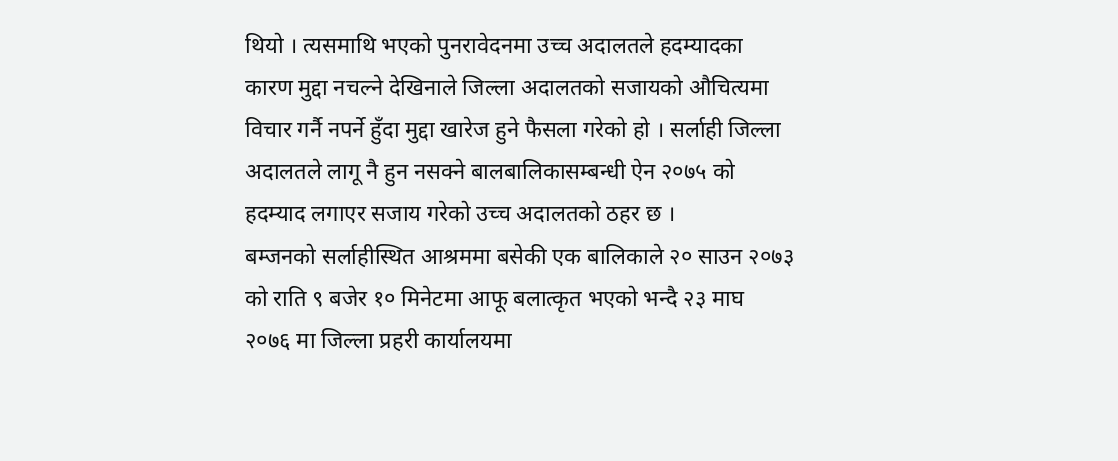थियो । त्यसमाथि भएको पुनरावेदनमा उच्च अदालतले हदम्यादका कारण मुद्दा नचल्ने देखिनाले जिल्ला अदालतको सजायको औचित्यमा विचार गर्नै नपर्ने हुँदा मुद्दा खारेज हुने फैसला गरेको हो । सर्लाही जिल्ला अदालतले लागू नै हुन नसक्ने बालबालिकासम्बन्धी ऐन २०७५ को हदम्याद लगाएर सजाय गरेको उच्च अदालतको ठहर छ ।
बम्जनको सर्लाहीस्थित आश्रममा बसेकी एक बालिकाले २० साउन २०७३ को राति ९ बजेर १० मिनेटमा आफू बलात्कृत भएको भन्दै २३ माघ २०७६ मा जिल्ला प्रहरी कार्यालयमा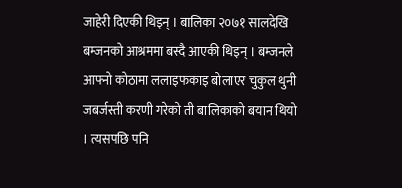जाहेरी दिएकी थिइन् । बालिका २०७१ सालदेखि बम्जनको आश्रममा बस्दै आएकी थिइन् । बम्जनले आफ्नो कोठामा ललाइफकाइ बोलाएर चुकुल थुनी जबर्जस्ती करणी गरेको ती बालिकाको बयान थियो । त्यसपछि पनि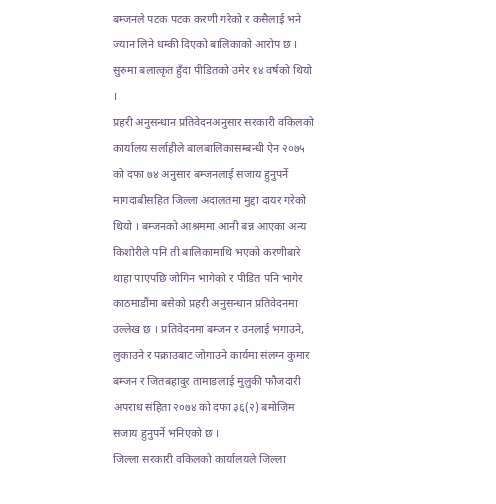बम्जनले पटक पटक करणी गरेको र कसैलाई भने ज्यान लिने धम्की दिएको बालिकाको आरोप छ । सुरुमा बलात्कृत हुँदा पीडितको उमेर १४ वर्षको थियो ।
प्रहरी अनुसन्धान प्रतिवेदनअनुसार सरकारी वकिलको कार्यालय सर्लाहीले बालबालिकासम्बन्धी ऐन २०७५ को दफा ७४ अनुसार बम्जनलाई सजाय हुनुपर्ने मागदाबीसहित जिल्ला अदालतमा मुद्दा दायर गरेको थियो । बम्जनको आश्रममा आनी बन्न आएका अन्य किशोरीले पनि ती बालिकामाथि भएको करणीबारे थाहा पाएपछि जोगिन भागेको र पीडित पनि भागेर काठमाडौंमा बसेको प्रहरी अनुसन्धान प्रतिवेदनमा उल्लेख छ । प्रतिवेदनमा बम्जन र उनलाई भगाउने, लुकाउने र पक्राउबाट जोगाउने कार्यमा संलग्न कुमार बम्जन र जितबहादुर तामाङलाई मुलुकी फौजदारी अपराध संहिता २०७४ को दफा ३६(२) बमोजिम सजाय हुनुपर्ने भनिएको छ ।
जिल्ला सरकारी वकिलको कार्यालयले जिल्ला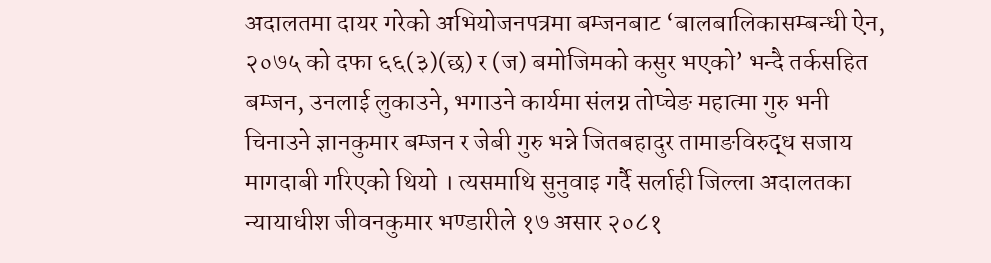अदालतमा दायर गरेको अभियोजनपत्रमा बम्जनबाट ‘बालबालिकासम्बन्धी ऐन, २०७५ को दफा ६६(३)(छ) र (ज) बमोजिमको कसुर भएको’ भन्दै तर्कसहित बम्जन, उनलाई लुकाउने, भगाउने कार्यमा संलग्न तोप्चेङ महात्मा गुरु भनी चिनाउने ज्ञानकुमार बम्जन र जेबी गुरु भन्ने जितबहादुर तामाङविरुद्ध सजाय मागदाबी गरिएको थियो । त्यसमाथि सुनुवाइ गर्दै सर्लाही जिल्ला अदालतका न्यायाधीश जीवनकुमार भण्डारीले १७ असार २०८१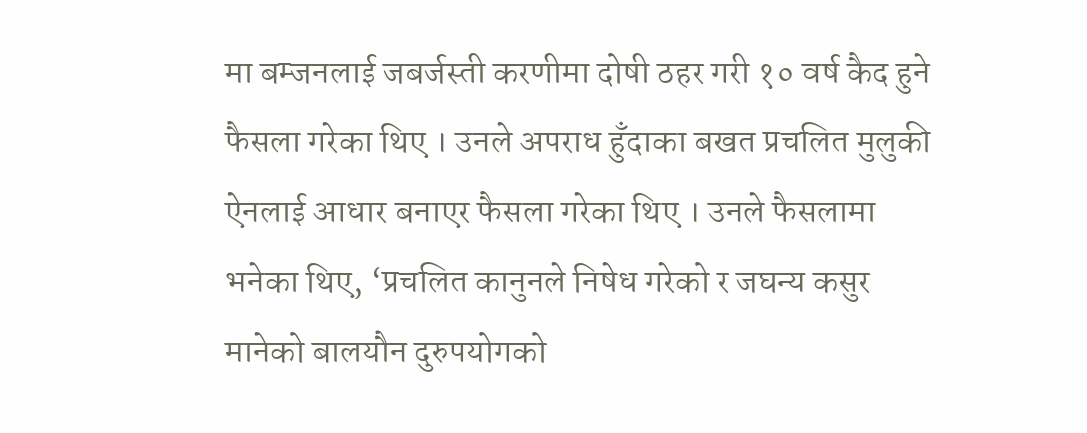मा बम्जनलाई जबर्जस्ती करणीमा दोषी ठहर गरी १० वर्ष कैद हुने फैसला गरेका थिए । उनले अपराध हुँदाका बखत प्रचलित मुलुकी ऐनलाई आधार बनाएर फैसला गरेका थिए । उनले फैसलामा भनेका थिए, ‘प्रचलित कानुनले निषेध गरेको र जघन्य कसुर मानेको बालयौन दुरुपयोगको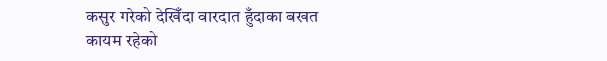कसुर गरेको देखिँदा वारदात हुँदाका बखत कायम रहेको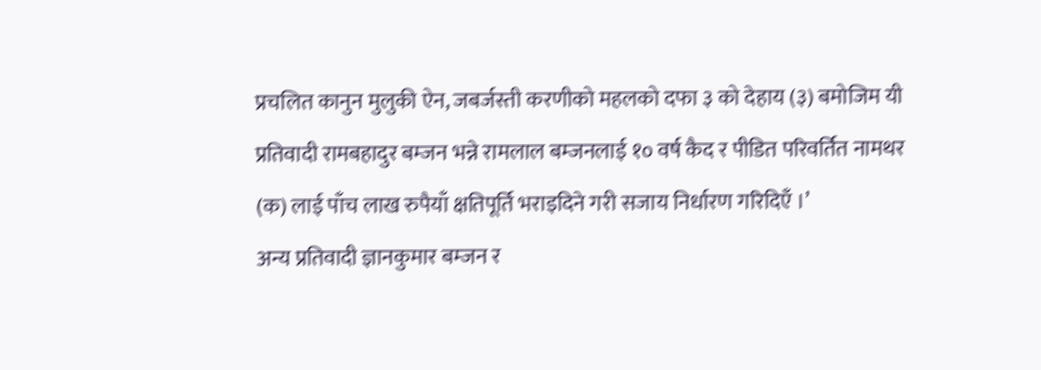प्रचलित कानुन मुलुकी ऐन, जबर्जस्ती करणीको महलको दफा ३ को देहाय (३) बमोजिम यी प्रतिवादी रामबहादुर बम्जन भन्ने रामलाल बम्जनलाई १० वर्ष कैद र पीडित परिवर्तित नामथर (क) लाई पाँच लाख रुपैयाँ क्षतिपूर्ति भराइदिने गरी सजाय निर्धारण गरिदिएँ ।’
अन्य प्रतिवादी ज्ञानकुमार बम्जन र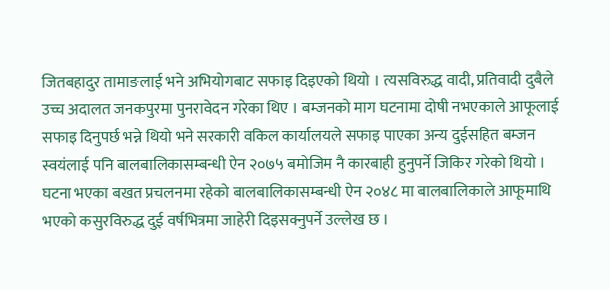जितबहादुर तामाङलाई भने अभियोगबाट सफाइ दिइएको थियो । त्यसविरुद्ध वादी, प्रतिवादी दुबैले उच्च अदालत जनकपुरमा पुनरावेदन गरेका थिए । बम्जनको माग घटनामा दोषी नभएकाले आफूलाई सफाइ दिनुपर्छ भन्ने थियो भने सरकारी वकिल कार्यालयले सफाइ पाएका अन्य दुईसहित बम्जन स्वयंलाई पनि बालबालिकासम्बन्धी ऐन २०७५ बमोजिम नै कारबाही हुनुपर्ने जिकिर गरेको थियो ।
घटना भएका बखत प्रचलनमा रहेको बालबालिकासम्बन्धी ऐन २०४८ मा बालबालिकाले आफूमाथि भएको कसुरविरुद्ध दुई वर्षभित्रमा जाहेरी दिइसक्नुपर्ने उल्लेख छ ।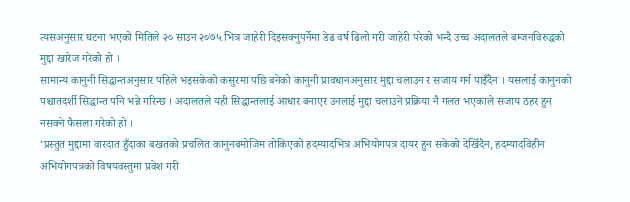त्यसअनुसार घटना भएको मितिले २० साउन २०७५ भित्र जाहेरी दिइसक्नुपर्नेमा डेढ वर्ष ढिलो गरी जाहेरी परेको भन्दै उच्च अदालतले बम्जनविरुद्धको मुद्दा खारेज गरेको हो ।
सामान्य कानुनी सिद्धान्तअनुसार पहिले भइसकेको कसुरमा पछि बनेको कानुनी प्रावधानअनुसार मुद्दा चलाउन र सजाय गर्न पाइँदैन । यसलाई कानुनको पश्चातदर्शी सिद्धान्त पनि भन्ने गरिन्छ । अदालतले यही सिद्धान्तलाई आधार बनाएर उनलाई मुद्दा चलाउने प्रक्रिया नै गलत भएकाले सजाय ठहर हुन नसक्ने फैसला गरेको हो ।
‘प्रस्तुत मुद्दामा वारदात हुँदाका बखतको प्रचलित कानुनबमोजिम तोकिएको हदम्यादभित्र अभियोगपत्र दायर हुन सकेको देखिँदैन, हदम्यादविहीन अभियोगपत्रको विषयवस्तुमा प्रवेश गरी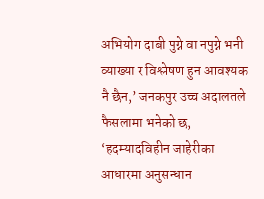अभियोग दाबी पुग्ने वा नपुग्ने भनी व्याख्या र विश्लेषण हुन आवश्यक नै छैन,’ जनकपुर उच्च अदालतले फैसलामा भनेको छ, ‘हदम्यादविहीन जाहेरीका आधारमा अनुसन्धान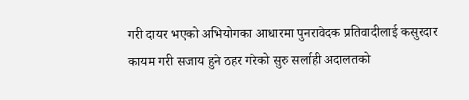गरी दायर भएको अभियोगका आधारमा पुनरावेदक प्रतिवादीलाई कसुरदार कायम गरी सजाय हुने ठहर गरेको सुरु सर्लाही अदालतको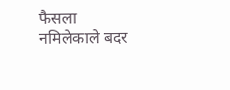फैसला नमिलेकाले बदर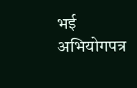भई अभियोगपत्र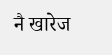नै खारेज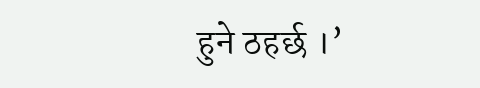हुने ठहर्छ ।’